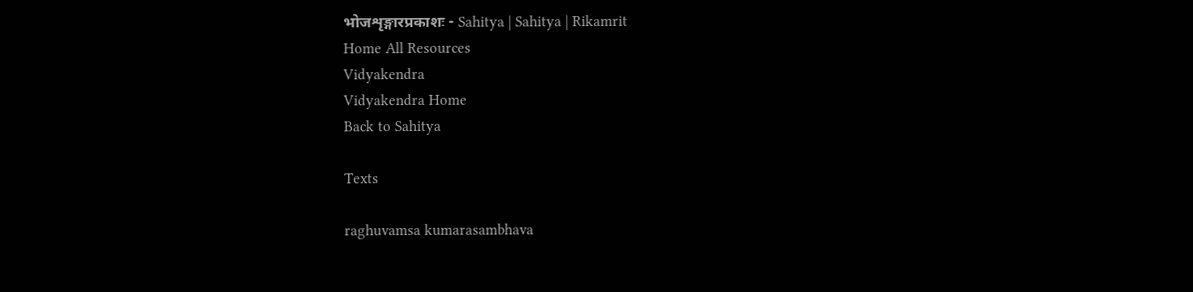भोजशृङ्गारप्रकाशः - Sahitya | Sahitya | Rikamrit
Home All Resources
Vidyakendra
Vidyakendra Home
Back to Sahitya

Texts

raghuvamsa kumarasambhava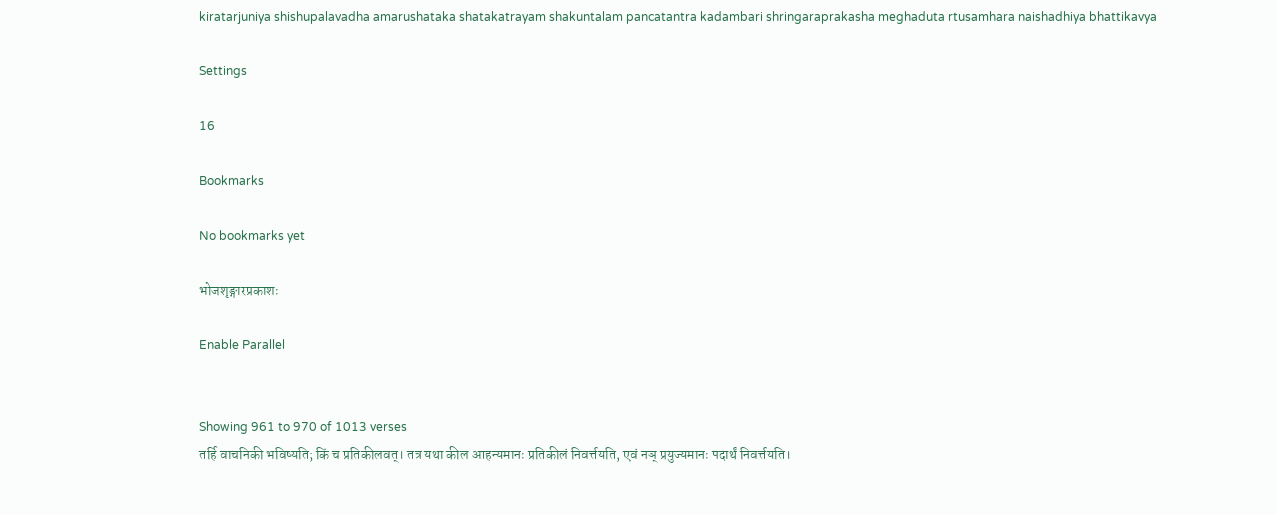kiratarjuniya shishupalavadha amarushataka shatakatrayam shakuntalam pancatantra kadambari shringaraprakasha meghaduta rtusamhara naishadhiya bhattikavya

Settings

16

Bookmarks

No bookmarks yet

भोजशृङ्गारप्रकाशः

Enable Parallel


Showing 961 to 970 of 1013 verses
तर्हि वाचनिकी भविष्यति; किं च प्रतिकीलवत्। तत्र यथा कील आहन्यमानः प्रतिकीलं निवर्त्तयति, एवं नञ् प्रयुज्यमानः पदार्थं निवर्त्तयति।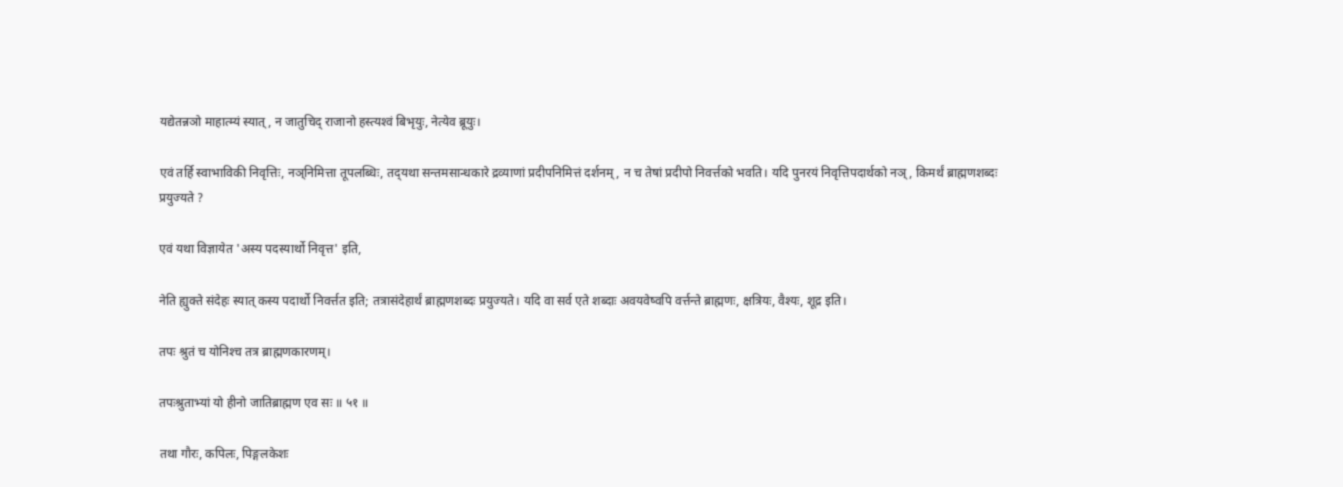यद्येतन्नञो माहात्म्यं स्यात्, न जातुचिद् राजानो हस्त्यश्‍वं बिभृयुः, नेत्येव ब्रूयुः।

एवं तर्हि स्वाभाविकी निवृत्तिः, नञ्‌निमित्ता तूपलब्धिः, तद्‍यथा सन्तमसान्धकारे द्रव्याणां प्रदीपनिमित्तं दर्शनम्, न च तेषां प्रदीपो निवर्त्तको भवति। यदि पुनरयं निवृत्तिपदार्थको नञ्, किमर्थं ब्राह्मणशब्दः प्रयुज्यते ?

एवं यथा विज्ञायेत 'अस्य पदस्यार्थो निवृत्त' इति,

नेति ह्युक्‍ते संदेहः स्यात् कस्य पदार्थो निवर्त्तत इति; तत्रासंदेहार्थं ब्राह्मणशब्दः प्रयुज्यते। यदि वा सर्व एते शब्दाः अवयवेष्वपि वर्त्तन्ते ब्राह्मणः, क्षत्रियः, वैश्यः, शूद्र इति।

तपः श्रुतं च योनिश्‍च तत्र ब्राह्मणकारणम्।

तपःश्रुताभ्यां यो हीनो जातिब्राह्मण एव सः ॥ ५१ ॥

तथा गौरः, कपिलः, पिङ्गलकेशः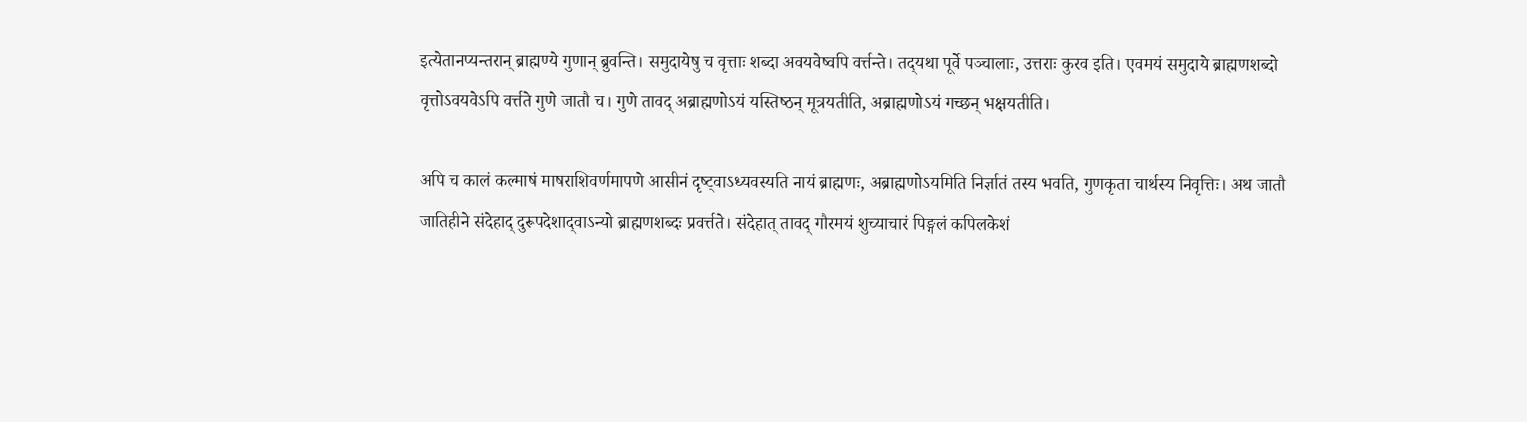इत्येतानप्यन्तरान् ब्राह्मण्ये गुणान् ब्रुवन्ति। समुदायेषु च वृत्ताः शब्दा अवयवेष्वपि वर्त्तन्ते। तद्‍यथा पूर्वे पञ्चालाः, उत्तराः कुरव इति। एवमयं समुदाये ब्राह्मणशब्दो वृत्तोऽवयवेऽपि वर्त्तते गुणे जातौ च। गुणे तावद् अब्राह्मणोऽयं यस्तिष्‍ठन् मूत्रयतीति, अब्राह्मणोऽयं गच्छन् भक्षयतीति।

अपि च कालं कल्माषं माषराशिवर्णमापणे आसीनं दृष्‍ट्वाऽध्यवस्यति नायं ब्राह्मणः, अब्राह्मणोऽयमिति निर्ज्ञातं तस्य भवति, गुणकृता चार्थस्य निवृत्तिः। अथ जातौ जातिहीने संदेहाद् दुरूपदेशाद्‍वाऽन्यो ब्राह्मणशब्दः प्रवर्त्तते। संदेहात् तावद् गौरमयं शुच्याचारं पिङ्गलं कपिलकेशं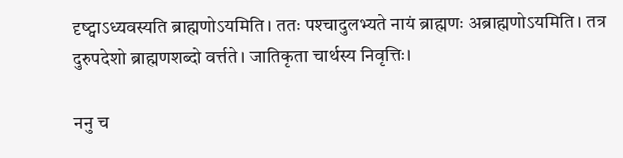दृष्‍ट्वाऽध्यवस्यति ब्राह्मणोऽयमिति। ततः पश्‍चादुलभ्यते नायं ब्राह्मणः अब्राह्मणोऽयमिति। तत्र दुरुपदेशो ब्राह्मणशब्दो वर्त्तते। जातिकृता चार्थस्य निवृत्तिः।

ननु च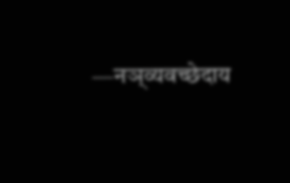—नञ्‌व्यवच्छेदाय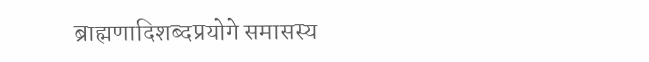ब्राह्मणादिशब्दप्रयोगे समासस्य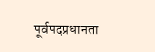पूर्वपदप्रधानता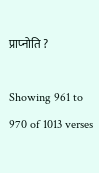प्राप्‍नोति ?

Showing 961 to 970 of 1013 verses